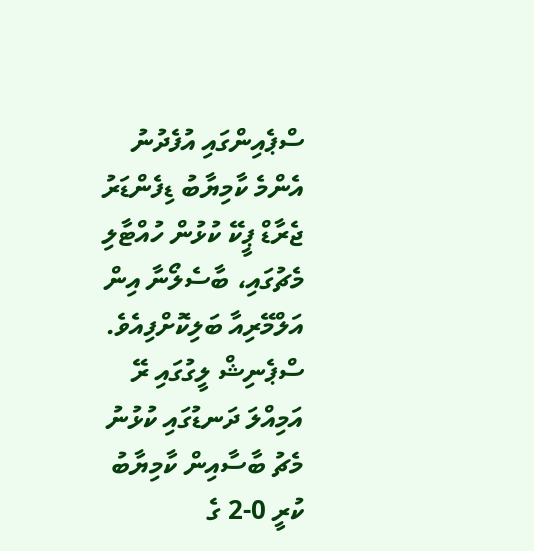ސްޕެއިންގައި އުފެދުނު އެންމެ ކާމިޔާބު ޑިފެންޑަރު ޖެރާޑް ޕީކޭ ކުޅުން ހުއްޓާލި މެޗުގައި، ބާސެލޯނާ އިން އަލްމޭރިއާ ބަލިކޮށްފިއެވެ.
ސްޕެނިޝް ލީގުގައި ރޭ އަމިއްލަ ދަނޑުގައި ކުޅުނު މެޗު ބާސާއިން ކާމިޔާބު ކުރީ 0-2 ގެ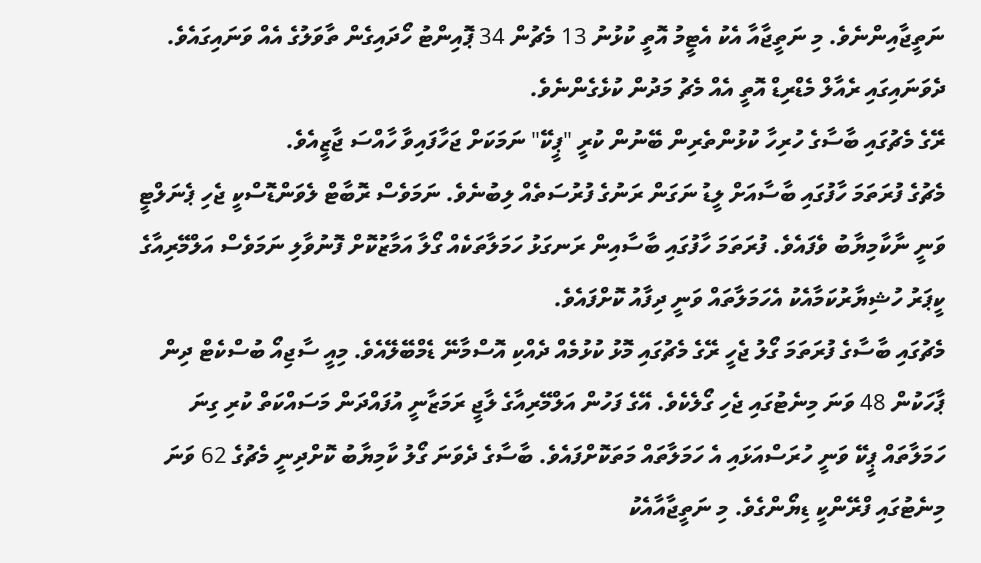ނަތީޖާއިންނެވެ. މި ނަތީޖާއާ އެކު އެޓީމު އޮތީ ކުޅުނު 13 މެޗުން 34 ޕޮއިންޓު ހޯދައިގެން ތާވަލުގެ އެއް ވަނައިގައެވެ. ދެވަނައިގައި ރެއާލް މެޑްރިޑް އޮތީ އެއް މެޗު މަދުން ކުޅެގެންނެވެ.
ރޭގެ މެޗުގައި ބާސާގެ ހުރިހާ ކުޅުންތެރިން ބޭނުން ކުރީ "ޕީކޭ" ނަމަކަށް ޖަހާފައިވާ ހާއްސަ ޖާޒީއެވެ.
މެޗުގެ ފުރަތަމަ ހާފުގައި ބާސާއަށް ލީޑު ނަގަން ރަނުގެ ފުރުސަތެއް ލިބުނެވެ. ނަމަވެސް ރޮބާޓް ލެވަންޑޮސްކީ ޖެހި ޕެނަލްޓީ ވަނީ ނާކާމިޔާބު ވެފައެވެ. ފުރަތަމަ ހާފުގައި ބާސާއިން ރަނގަޅު ހަމަލާތަކެއް ގޯލާ އަމާޒުކޮށް ފޮނުވާލި ނަމަވެސް އަލްމޭރިއާގެ ކީޕަރު ހުޝިޔާރުކަމާއެކު އެހަމަލާތައް ވަނީ ދިފާއު ކޮށްފައެވެ.
މެޗުގައި ބާސާގެ ފުރަތަމަ ގޯލު ޖެހީ ރޭގެ މެޗުގައި މޮޅު ކުޅުމެއް ދެއްކި އޮސްމާނޭ ޑެމްބޭލޭއެވެ. މިއީ ސާޖިއޯ ބުސްކެޓް ދިން ޕާހަކުން 48 ވަނަ މިނެޓުގައި ޖެހި ގޯލެކެވެ. އޭގެ ފަހުން އަލްމޭރިއާގެ ލާޖީ ރަމަޒާނީ އުފައްދަން މަސައްކަތް ކުރި ގިނަ ހަމަލާތައް ޕީކޭ ވަނީ ހުރަސްއަޅައި އެ ހަމަލާތައް މަތަކޮށްފައެވެ. ބާސާގެ ދެވަނަ ގޯލު ކާމިޔާބު ކޮށްދިނީ މެޗުގެ 62 ވަނަ މިނެޓުގައި ފްރޭންކީ ޑިޔޯންގެވެ. މި ނަތީޖާއާއެކު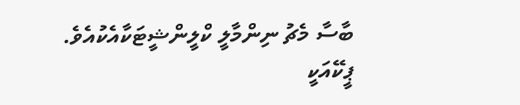ބާސާ މެޗު ނިންމާލީ ކްލީންޝީޓަކާއެކުއެވެ.
ޕީކޭއަކީ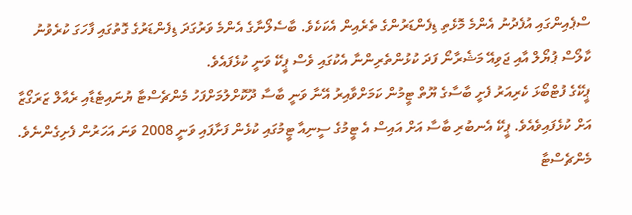ސްޕެއިންގައި އުފެދުނު އެންމެ މޮޅެތި ޑިފެންޑަރުންގެ ތެރެއިން އެކަކެވެ. ބާސެލޯނާގެ އެންމެ ވަރުގަދަ ޑިފެންޑަރުގެ ގޮތުގައި ފާހަގަ ކުރެވުނު ކާލޯސް ޕުޔޯލް އާއި ޖަވިއޭ މަޝެރާނޯ ފަދަ ކުޅުންތެރިންނާ އެކުގައި ވެސް ޕީކޭ ވަނީ ކުޅެފައެވެ.
ޕީކޭގެ ފުޓްބޯޅަ ކެރިއަރު ފެށީ ބާސާގެ ޔޫތް ޓީމުން ކަމަށްވާއިރު އޭނާ ވަނީ ބާސާ ދޫކޮށްލުމަށްފަހު މެންޗެސްޓާ ޔުނައިޓެޑާއި ރެއާލް ޒަރަގޯޒާ އަށް ކުޅެފައިވެއެވެ. ޕީކޭ އެނބުރި ބާސާ އަށް އައިސް އެ ޓީމުގެ ސީނިއާ ޓީމުގައި ކުޅެން ފަށާފައި ވަނީ 2008 ވަނަ އަހަރުން ފެށިގެންނެވެ.
މެންޗެސްޓާ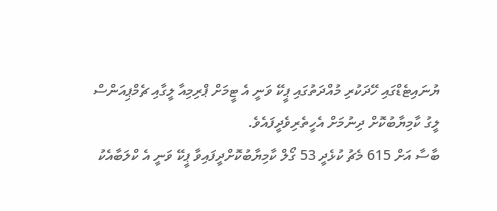ޔުނައިޓެޑްގައި ހޭދަކުރި މުއްދަތުގައި ޕީކޭ ވަނީ އެ ޓީމަށް ޕްރިމިއާ ލީގާއި ޗެމްޕިއަންސް ލީގު ކާމިޔާބުކޮށް ދިނުމަށް އެހީތެރިވެދީފައެވެ.
ބާސާ އަށް 615 މެޗު ކުޅެދީ 53 ގޯލް ކާމިޔާބުކޮށްދީފައިވާ ޕީކޭ ވަނީ އެ ކްލަބާއެކު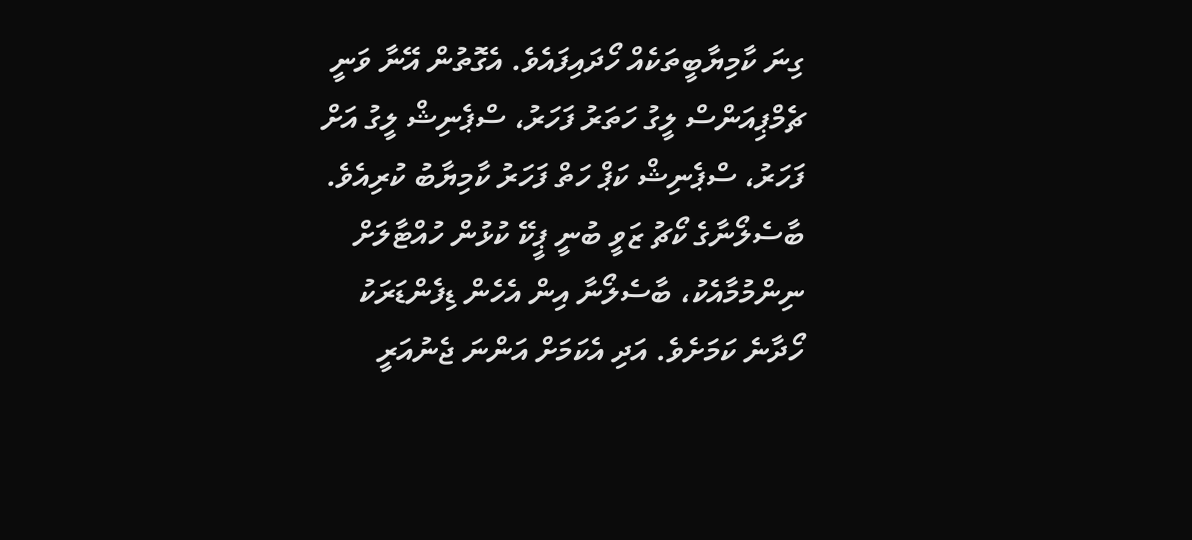ގިނަ ކާމިޔާބީތަކެއް ހޯދައިފައެވެ. އެގޮތުން އޭނާ ވަނީ ޗެމްޕިއަންސް ލީގު ހަތަރު ފަހަރު، ސްޕެނިޝް ލީގު އަށް ފަހަރު، ސްޕެނިޝް ކަޕް ހަތް ފަހަރު ކާމިޔާބު ކުރިއެވެ.
ބާސެލޯނާގެ ކޯޗު ޒަވީ ބުނީ ޕީކޭ ކުޅުން ހުއްޓާލަށް ނިންމުމާއެކު، ބާސެލޯނާ އިން އެހެން ޑިފެންޑަރަކު ހޯދާނެ ކަމަށެވެ. އަދި އެކަމަށް އަންނަ ޖެނުއަރީ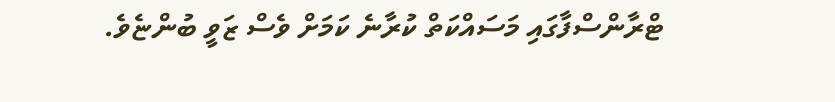ޓްރާންސްފާގައި މަސައްކަތް ކުރާނެ ކަމަށް ވެސް ޒަވީ ބުންޏެވެ.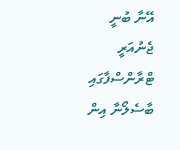އޭނާ ބުނީ ޖެނުއަރީ ޓްރާންސްފާގައި ބާސެލޯނާ އިން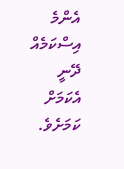އެންމެ އިސްކަމެއް ދޭނީ އެކަމަށް ކަމަށެވެ.